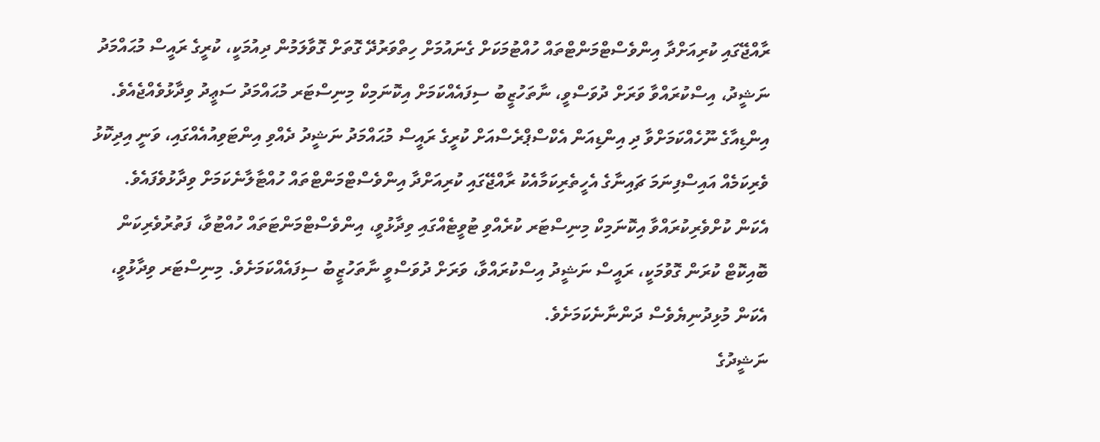ރާއްޖޭގައި ކުރިއަށްދާ އިންވެސްޓްމަންޓްތައް ހުއްޓުމަކަށް ގެނައުމަށް ހިތްވަރުދޭ ގޮތަށް ގޮވާލަމުން ދިއުމަކީ، ކުރީގެ ރައީސް މުޙައްމަދު ނަޝީދު، އިސްކުރައްވާ ވަރަށް ދުވަސްވީ، ނާތަހުޒީބު ސިފައެއްކަމަށް އިކޮނަމިކް މިނިސްޓަރ މުޙައްމަދު ސަޢީދު ވިދާޅުވެއްޖެއެވެ.
އިންޑިއާގެ ނޫހެއްކަމަށްވާ ދި އިންޑިއަން އެކްސްޕްރެސްއަށް ކުރީގެ ރައީސް މުޙައްމަދު ނަޝީދު ދެއްވި އިންޓަވިއުއެއްގައި، ވަނީ އިދިކޮޅު ވެރިކަމެއް އައިސްފިނަމަ ޗައިނާގެ އެހީތެރިކަމާއެކު ރާއްޖޭގައި ކުރިއަށްދާ އިންވެސްޓްމަންޓްތައް ހުއްޓާލާނެކަމަށް ވިދާޅުވެފައެވެ. އެކަން ކުށްވެރިކުރައްވާ އިކޮނަމިކް މިނިސްޓަރ ކުރެއްވި ޓުވީޓެއްގައި ވިދާޅުވީ، އިންވެސްޓްމަންޓަތައް ހުއްޓުވާ، ފަތުރުވެރިކަން ބޮއިކޮޓް ކުރަން ގޮވުމަކީ، ރައީސް ނަޝީދު އިސްކުރައްވާ، ވަރަށް ދުވަސްވީ ނާތަހުޒީބު ސިފައެއްކަމަށެވެ. މިނިސްޓަރ ވިދާޅުވީ، އެކަން މުޅިދުނިޔެވެސް ދަންނާނެކަމަށެވެ.
ނަޝީދުގެ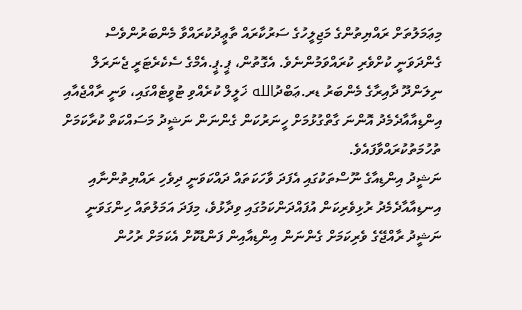މިޢަމަލުތަށް ރައްޔިތުންގެ މަޖިލީހުގެ ސަރުކާރައް ތާޢީދުކުރައްވާ މެންބަރުންވެސް ގެންދަވަނީ ކުށްވެރި ކުރައްވަމުންނެވެ. އެގޮތުން، ޕީ.ޕީ.އެމްގެ ސެކެރެޓަރީ ޖެނަރަލް ނިލަންދޫ ދާއިރާގެ މެންބަރު ޑރ.ޢަބްދުالله ޚަލީލް ކުރެއްވި ޓުވީޓެއްގައި، ވަނީ ރާއްޖެއާއި އިންޑިއާއާދެމެދު އޮންނަ ގާތްގުޅުމަށް ހީނަރުކަން ގެންނަން ނަޝީދު މަސައްކަތް ކުރާކަމަށް ތުހުމަތުކުރައްވާފައެވެ.
ނަޝީދު އިންޑިއާގެ ނޫސްތަކުގައި އެފަދަ ވާހަކަތައް ދައްކަވަނީ ދިވެހި ރައްޔިތުންނާއި އިނޑިއާއާދެމެދު ރުޅިވެރިކަން އުފައްދަންކަމުގައި ވިދާޅުވެ، މިފަދަ އަމަލުތައް ހިންގަވަނީ ނަޝީދު ރާއްޖޭގެ ވެރިކަމަށް ގެންނަން އިންޑިއާއިން ފަންޑުކޮށް އެކަމަށް ރުހުން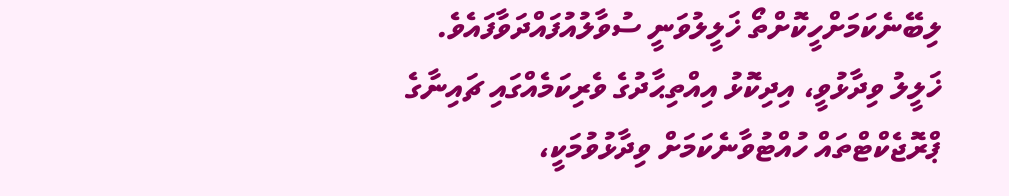ލިބޭނެކަމަށްހީކޮށްތޯ ޚަލީލުވަނީ ސުވާލުއުފައްދަވާފައެވެ.
ޚަލީލު ވިދާޅުވީ، އިދިކޮޅު އިއްތިޙާދުގެ ވެރިކަމެއްގައި ޗައިނާގެ ޕްރޮޖެކްޓްތައް ހުއްޓުވާނެކަމަށް ވިދާޅުވުމަކީ،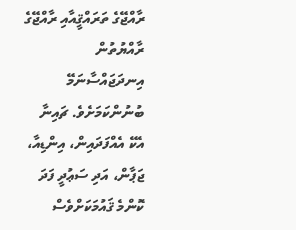ރާއްޖޭގެ ތަރައްޤީއާއި ރާއްޖޭގެ ރާއްޔުތުން އިނދަޖައްސާނަމޭ ބުނުންކަމަށެވެ. ޗައިނާ އެކޭ އެއްފަދައިން، އިންޑިއާ، ޖަޕާން، އަދި ސަޢުދީ ފަދަ ކޮންމެ ޤައުމަކަށްވެސް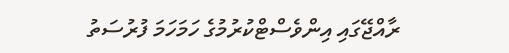ރާއްޖޭގައި އިންވެސްޓްކުރުމުގެ ހަމަހަމަ ފުރުސަތު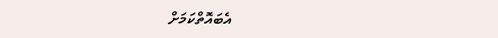އެބައޮތްކަމަށް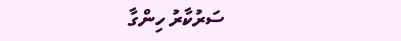ސަރުކާރު ހިންގާ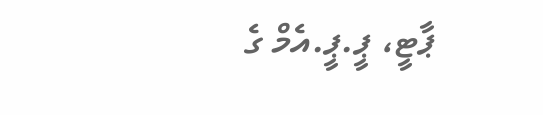ޕާޓީ، ޕީ.ޕީ.އެމް ގެ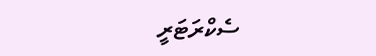ސެކްރަޓަރީ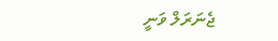ޖެނަރަލް ވަނީ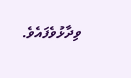ވިދާޅުވެފައެވެ.